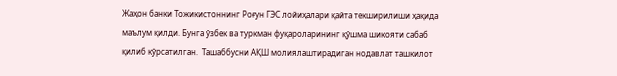Жаҳон банки Тожикистоннинг Роғун ГЭС лойиҳалари қайта текширилиши ҳақида маълум қилди. Бунга ўзбек ва туркман фуқароларининг қўшма шикояти сабаб қилиб кўрсатилган.  Ташаббусни АҚШ молиялаштирадиган нодавлат ташкилот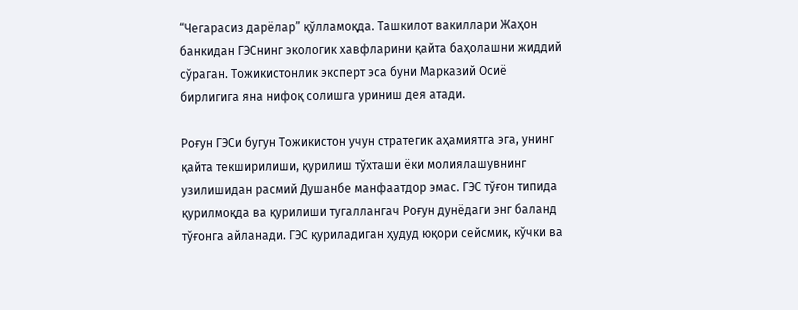“Чегарасиз дарёлар” қўлламоқда. Ташкилот вакиллари Жаҳон банкидан ГЭСнинг экологик хавфларини қайта баҳолашни жиддий сўраган. Тожикистонлик эксперт эса буни Марказий Осиё бирлигига яна нифоқ солишга уриниш дея атади.

Роғун ГЭСи бугун Тожикистон учун стратегик аҳамиятга эга, унинг қайта текширилиши, қурилиш тўхташи ёки молиялашувнинг узилишидан расмий Душанбе манфаатдор эмас. ГЭС тўғон типида қурилмоқда ва қурилиши тугаллангач Роғун дунёдаги энг баланд тўғонга айланади. ГЭС қуриладиган ҳудуд юқори сейсмик, кўчки ва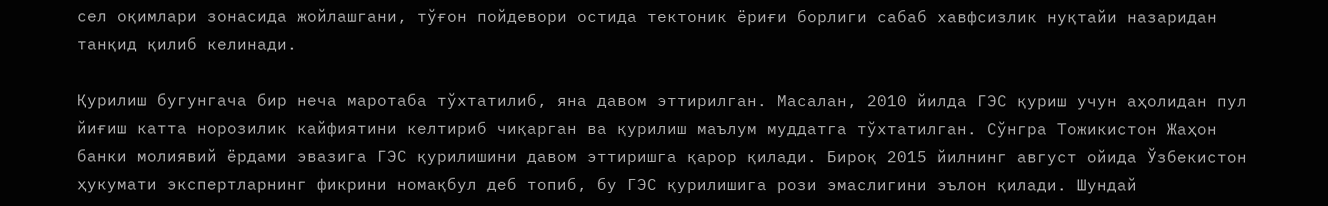сел оқимлари зонасида жойлашгани, тўғон пойдевори остида тектоник ёриғи борлиги сабаб хавфсизлик нуқтайи назаридан танқид қилиб келинади.

Қурилиш бугунгача бир неча маротаба тўхтатилиб, яна давом эттирилган. Масалан, 2010 йилда ГЭС қуриш учун аҳолидан пул йиғиш катта норозилик кайфиятини келтириб чиқарган ва қурилиш маълум муддатга тўхтатилган. Сўнгра Тожикистон Жаҳон банки молиявий ёрдами эвазига ГЭС қурилишини давом эттиришга қарор қилади. Бироқ 2015 йилнинг август ойида Ўзбекистон ҳукумати экспертларнинг фикрини номақбул деб топиб, бу ГЭС қурилишига рози эмаслигини эълон қилади. Шундай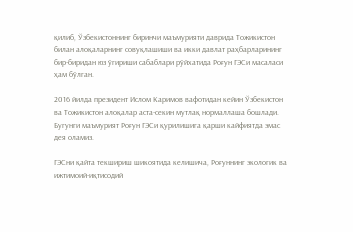қилиб, Ўзбекистоннинг биринчи маъмурияти даврида Тожикистон билан алоқаларнинг совуқлашиши ва икки давлат раҳбарларининг бир-биридан юз ўгириши сабаблари рўйхатида Роғун ГЭСи масаласи ҳам бўлган.

2016 йилда президент Ислом Каримов вафотидан кейин Ўзбекистон ва Тожикистон алоқалар аста-секин мутлақ нормаллаша бошлади. Бугунги маъмурият Роғун ГЭСи қурилишига қарши кайфиятда эмас дея оламиз.

ГЭСни қайта текшириш шикоятида келишича, Роғуннинг экологик ва ижтимоий-иқтисодий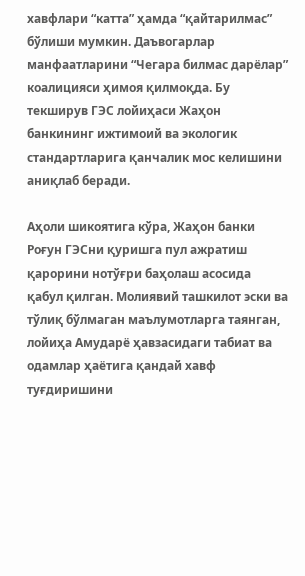хавфлари “катта” ҳамда “қайтарилмас” бўлиши мумкин. Даъвогарлар манфаатларини “Чегара билмас дарёлар” коалицияси ҳимоя қилмоқда. Бу текширув ГЭС лойиҳаси Жаҳон банкининг ижтимоий ва экологик стандартларига қанчалик мос келишини аниқлаб беради.

Аҳоли шикоятига кўра, Жаҳон банки Роғун ГЭСни қуришга пул ажратиш қарорини нотўғри баҳолаш асосида қабул қилган. Молиявий ташкилот эски ва тўлиқ бўлмаган маълумотларга таянган, лойиҳа Амударё ҳавзасидаги табиат ва одамлар ҳаётига қандай хавф туғдиришини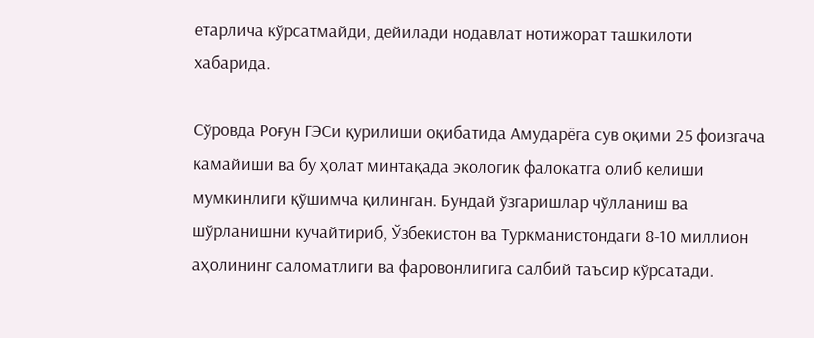етарлича кўрсатмайди, дейилади нодавлат нотижорат ташкилоти хабарида.

Сўровда Роғун ГЭСи қурилиши оқибатида Амударёга сув оқими 25 фоизгача камайиши ва бу ҳолат минтақада экологик фалокатга олиб келиши мумкинлиги қўшимча қилинган. Бундай ўзгаришлар чўлланиш ва шўрланишни кучайтириб, Ўзбекистон ва Туркманистондаги 8-10 миллион аҳолининг саломатлиги ва фаровонлигига салбий таъсир кўрсатади.